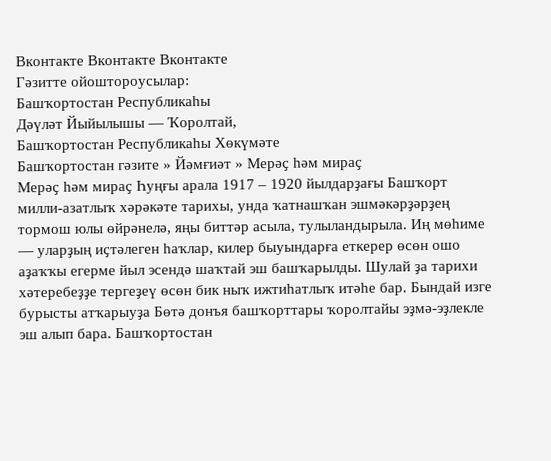Вконтакте Вконтакте Вконтакте
Гәзитте ойоштороусылар:
Башҡортостан Республикаһы
Дәүләт Йыйылышы — Ҡоролтай,
Башҡортостан Республикаһы Хөкүмәте
Башҡортостан гәзите » Йәмғиәт » Мерәҫ һәм мираҫ
Мерәҫ һәм мираҫ Һуңғы арала 1917 – 1920 йылдарҙағы Башҡорт милли-азатлыҡ хәрәкәте тарихы, унда ҡатнашҡан эшмәкәрҙәрҙең тормош юлы өйрәнелә, яңы биттәр асыла, тулыландырыла. Иң мөһиме — уларҙың иҫтәлеген һаҡлар, килер быуындарға еткерер өсөн ошо аҙаҡҡы егерме йыл эсендә шаҡтай эш башҡарылды. Шулай ҙа тарихи хәтеребеҙҙе тергеҙеү өсөн бик ныҡ ижтиһатлыҡ итәһе бар. Бындай изге бурысты атҡарыуҙа Бөтә донъя башҡорттары ҡоролтайы эҙмә-эҙлекле эш алып бара. Башҡортостан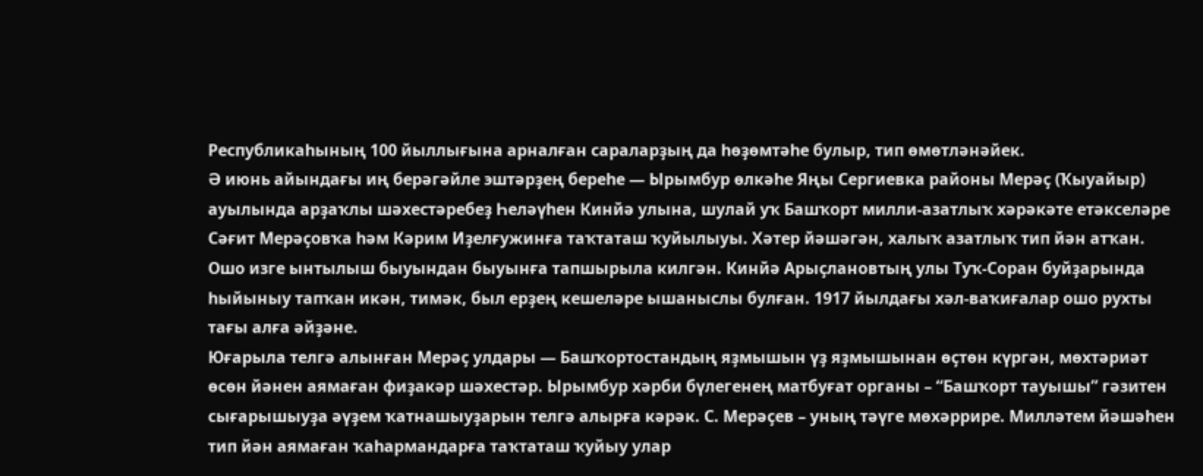Республикаһының 100 йыллығына арналған сараларҙың да һөҙөмтәһе булыр, тип өмөтләнәйек.
Ә июнь айындағы иң берәгәйле эштәрҙең береһе — Ырымбур өлкәһе Яңы Сергиевка районы Мерәҫ (Ҡыуайыр) ауылында арҙаҡлы шәхестәребеҙ Һеләүһен Кинйә улына, шулай уҡ Башҡорт милли-азатлыҡ хәрәкәте етәкселәре Сәғит Мерәҫовҡа һәм Кәрим Иҙелғужинға таҡтаташ ҡуйылыуы. Хәтер йәшәгән, халыҡ азатлыҡ тип йән атҡан. Ошо изге ынтылыш быуындан быуынға тапшырыла килгән. Кинйә Арыҫлановтың улы Туҡ-Соран буйҙарында һыйыныу тапҡан икән, тимәк, был ерҙең кешеләре ышаныслы булған. 1917 йылдағы хәл-ваҡиғалар ошо рухты тағы алға әйҙәне.
Юғарыла телгә алынған Мерәҫ улдары — Башҡортостандың яҙмышын үҙ яҙмышынан өҫтөн күргән, мөхтәриәт өсөн йәнен аямаған фиҙакәр шәхестәр. Ырымбур хәрби бүлегенең матбуғат органы – “Башҡорт тауышы” гәзитен сығарышыуҙа әүҙем ҡатнашыуҙарын телгә алырға кәрәк. С. Мерәҫев – уның тәүге мөхәррире. Милләтем йәшәһен тип йән аямаған ҡаһармандарға таҡтаташ ҡуйыу улар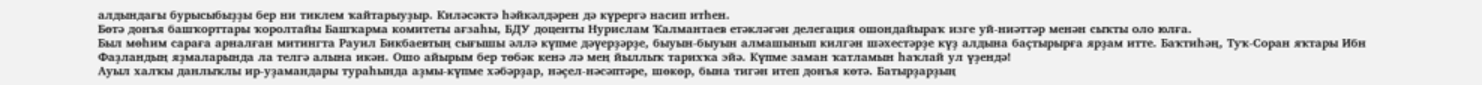алдындағы бурысыбыҙҙы бер ни тиклем ҡайтарыуҙыр. Киләсәктә һәйкәлдәрен дә күрергә насип итһен.
Бөтә донъя башҡорттары ҡоролтайы Башҡарма комитеты ағзаһы, БДУ доценты Нурислам Ҡалмантаев етәкләгән делегация ошондайыраҡ изге уй-ниәттәр менән сыҡты оло юлға.
Был мөһим сараға арналған митингта Рауил Бикбаевтың сығышы әллә күпме дәүерҙәрҙе, быуын-быуын алмашынып килгән шәхестәрҙе күҙ алдына баҫтырырға ярҙам итте. Баҡтиһәң, Туҡ-Соран яҡтары Ибн Фаҙландың яҙмаларында ла телгә алына икән. Ошо айырым бер төбәк кенә лә мең йыллыҡ тарихҡа эйә. Күпме заман ҡатламын һаҡлай ул үҙендә!
Ауыл халҡы данлыҡлы ир-уҙамандары тураһында аҙмы-күпме хәбәрҙар, нәҫел-нәсәптәре, шөкөр, бына тигән итеп донъя көтә. Батырҙарҙың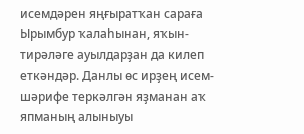исемдәрен яңғыратҡан сараға Ырымбур ҡалаһынан, яҡын-тирәләге ауылдарҙан да килеп еткәндәр. Данлы өс ирҙең исем-шәрифе теркәлгән яҙманан аҡ япманың алыныуы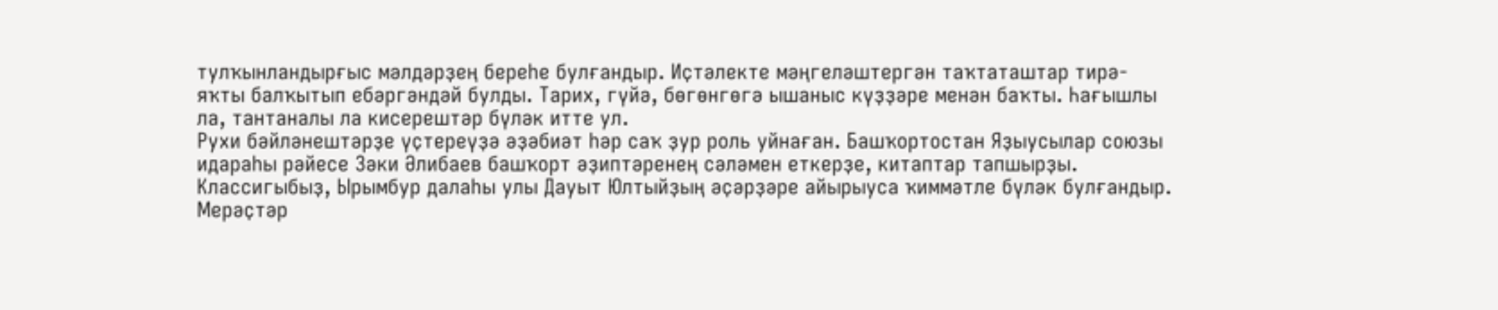тулҡынландырғыс мәлдәрҙең береһе булғандыр. Иҫтәлекте мәңгеләштергән таҡтаташтар тирә-яҡты балҡытып ебәргәндәй булды. Тарих, гүйә, бөгөнгөгә ышаныс күҙҙәре менән баҡты. Һағышлы ла, тантаналы ла кисерештәр бүләк итте ул.
Рухи бәйләнештәрҙе үҫтереүҙә әҙәбиәт һәр саҡ ҙур роль уйнаған. Башҡортостан Яҙыусылар союзы идараһы рәйесе Зәки Әлибаев башҡорт әҙиптәренең сәләмен еткерҙе, китаптар тапшырҙы. Классигыбыҙ, Ырымбур далаһы улы Дауыт Юлтыйҙың әҫәрҙәре айырыуса ҡиммәтле бүләк булғандыр.
Мерәҫтәр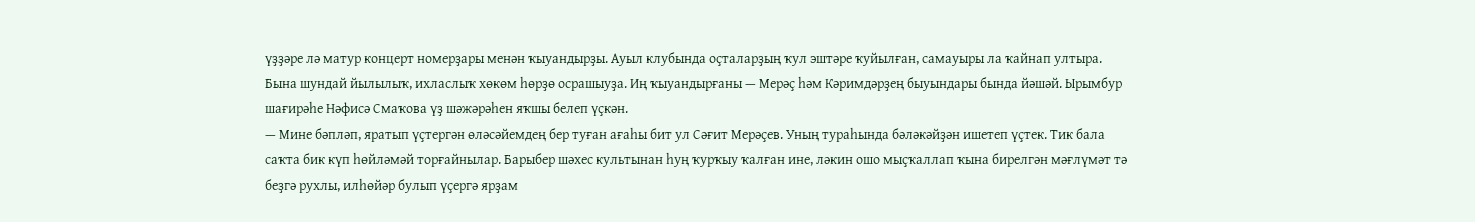үҙҙәре лә матур концерт номерҙары менән ҡыуандырҙы. Ауыл клубында оҫталарҙың ҡул эштәре ҡуйылған, самауыры ла ҡайнап ултыра. Бына шундай йылылыҡ, ихласлыҡ хөкөм һөрҙө осрашыуҙа. Иң ҡыуандырғаны — Мерәҫ һәм Кәримдәрҙең быуындары бында йәшәй. Ырымбур шағирәһе Нәфисә Смаҡова үҙ шәжәрәһен яҡшы белеп үҫкән.
— Мине бәпләп, яратып үҫтергән өләсәйемдең бер туған ағаһы бит ул Сәғит Мерәҫев. Уның тураһында бәләкәйҙән ишетеп үҫтек. Тик бала саҡта бик күп һөйләмәй торғайнылар. Барыбер шәхес культынан һуң ҡурҡыу ҡалған ине, ләкин ошо мыҫҡаллап ҡына бирелгән мәғлүмәт тә беҙгә рухлы, илһөйәр булып үҫергә ярҙам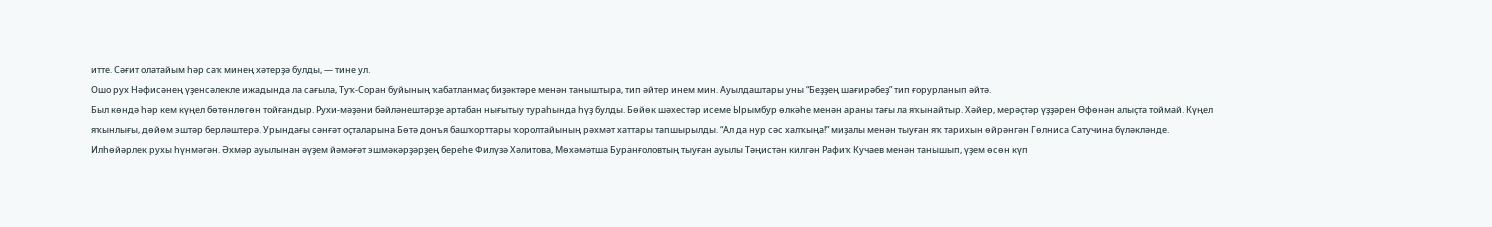итте. Сәғит олатайым һәр саҡ минең хәтерҙә булды, — тине ул.
Ошо рух Нәфисәнең үҙенсәлекле ижадында ла сағыла, Туҡ-Соран буйының ҡабатланмаҫ биҙәктәре менән таныштыра, тип әйтер инем мин. Ауылдаштары уны “Беҙҙең шағирәбеҙ” тип ғорурланып әйтә.
Был көндә һәр кем күңел бөтөнлөгөн тойғандыр. Рухи-мәҙәни бәйләнештәрҙе артабан нығытыу тураһында һүҙ булды. Бөйөк шәхестәр исеме Ырымбур өлкәһе менән араны тағы ла яҡынайтыр. Хәйер, мерәҫтәр үҙҙәрен Өфөнән алыҫта тоймай. Күңел яҡынлығы, дөйөм эштәр берләштерә. Урындағы сәнғәт оҫталарына Бөтә донъя башҡорттары ҡоролтайының рәхмәт хаттары тапшырылды. “Ал да нур сәс халҡыңа!” миҙалы менән тыуған яҡ тарихын өйрәнгән Гөлниса Сатучина бүләкләнде.
Илһөйәрлек рухы һүнмәгән. Әхмәр ауылынан әүҙем йәмәғәт эшмәкәрҙәрҙең береһе Филүзә Хәлитова, Мөхәмәтша Буранғоловтың тыуған ауылы Тәңистән килгән Рафиҡ Кучаев менән танышып, үҙем өсөн күп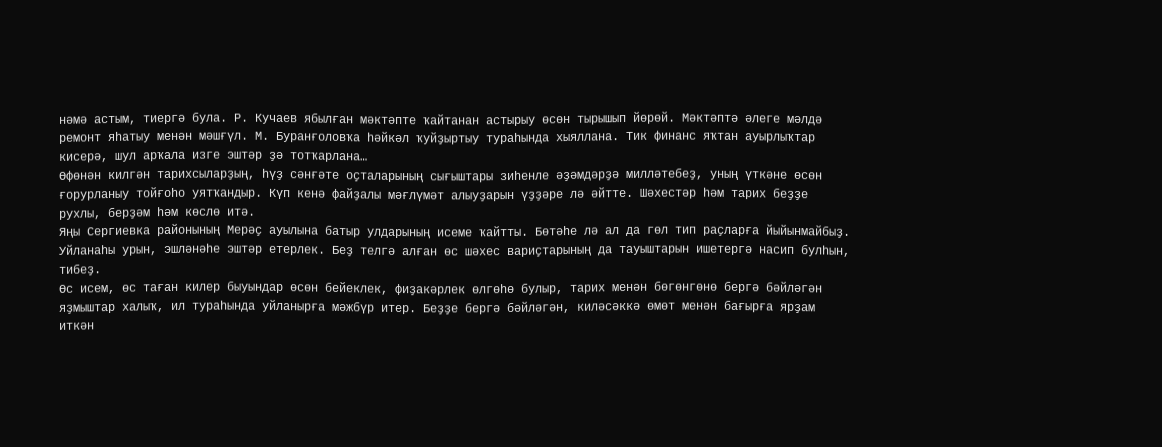нәмә астым, тиергә була. Р. Кучаев ябылған мәктәпте ҡайтанан астырыу өсөн тырышып йөрөй. Мәктәптә әлеге мәлдә ремонт яһатыу менән мәшғүл. М. Буранғоловҡа һәйкәл ҡуйҙыртыу тураһында хыяллана. Тик финанс яҡтан ауырлыҡтар кисерә, шул арҡала изге эштәр ҙә тотҡарлана…
Өфөнән килгән тарихсыларҙың, һүҙ сәнғәте оҫталарының сығыштары зиһенле әҙәмдәрҙә милләтебеҙ, уның үткәне өсөн ғорурланыу тойғоһо уятҡандыр. Күп кенә файҙалы мәғлүмәт алыуҙарын үҙҙәре лә әйтте. Шәхестәр һәм тарих беҙҙе рухлы, берҙәм һәм көслө итә.
Яңы Сергиевка районының Мерәҫ ауылына батыр улдарының исеме ҡайтты. Бөтәһе лә ал да гөл тип раҫларға йыйынмайбыҙ. Уйланаһы урын, эшләнәһе эштәр етерлек. Беҙ телгә алған өс шәхес вариҫтарының да тауыштарын ишетергә насип булһын, тибеҙ.
Өс исем, өс таған килер быуындар өсөн бейеклек, фиҙакәрлек өлгөһө булыр, тарих менән бөгөнгөнө бергә бәйләгән яҙмыштар халыҡ, ил тураһында уйланырға мәжбүр итер. Беҙҙе бергә бәйләгән, киләсәккә өмөт менән бағырға ярҙам иткән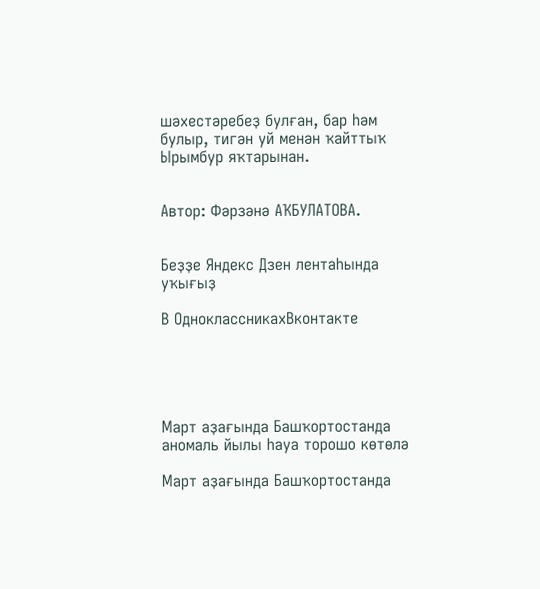шәхестәребеҙ булған, бар һәм булыр, тигән уй менән ҡайттыҡ Ырымбур яҡтарынан.


Автор: Фәрзәнә АҠБУЛАТОВА.


Беҙҙе Яндекс Дзен лентаһында уҡығыҙ

В ОдноклассникахВконтакте





Март аҙағында Башҡортостанда аномаль йылы һауа торошо көтөлә

Март аҙағында Башҡортостанда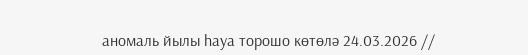аномаль йылы һауа торошо көтөлә 24.03.2026 //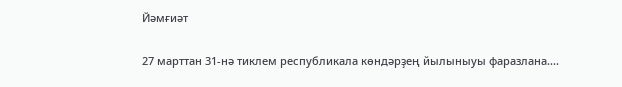Йәмғиәт

27 марттан 31-нә тиклем республикала көндәрҙең йылыныуы фаразлана....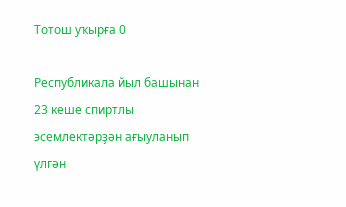Тотош уҡырға 0

Республикала йыл башынан 23 кеше спиртлы эсемлектәрҙән ағыуланып үлгән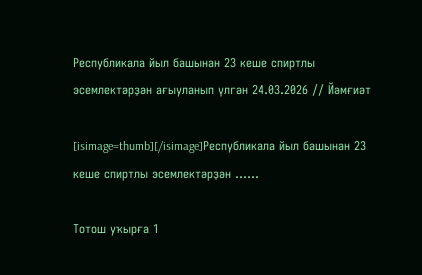Республикала йыл башынан 23 кеше спиртлы эсемлектәрҙән ағыуланып үлгән 24.03.2026 // Йәмғиәт

[isimage=thumb][/isimage]Республикала йыл башынан 23 кеше спиртлы эсемлектәрҙән ......

Тотош уҡырға 1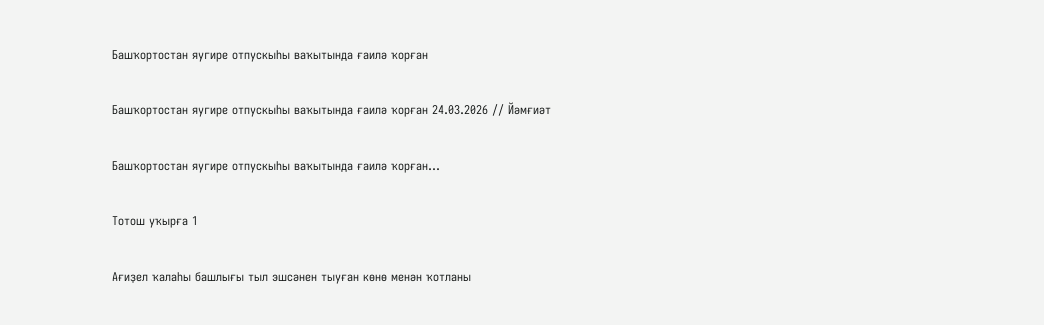Башҡортостан яугире отпускыһы ваҡытында ғаилә ҡорған

Башҡортостан яугире отпускыһы ваҡытында ғаилә ҡорған 24.03.2026 // Йәмғиәт

Башҡортостан яугире отпускыһы ваҡытында ғаилә ҡорған...

Тотош уҡырға 1

Ағиҙел ҡалаһы башлығы тыл эшсәнен тыуған көнө менән ҡотланы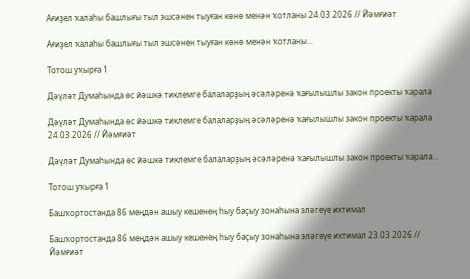Ағиҙел ҡалаһы башлығы тыл эшсәнен тыуған көнө менән ҡотланы 24.03.2026 // Йәмғиәт

Ағиҙел ҡалаһы башлығы тыл эшсәнен тыуған көнө менән ҡотланы...

Тотош уҡырға 1

Дәүләт Думаһында өс йәшкә тиклемге балаларҙың әсәләренә ҡағылышлы закон проекты ҡарала

Дәүләт Думаһында өс йәшкә тиклемге балаларҙың әсәләренә ҡағылышлы закон проекты ҡарала 24.03.2026 // Йәмғиәт

Дәүләт Думаһында өс йәшкә тиклемге балаларҙың әсәләренә ҡағылышлы закон проекты ҡарала...

Тотош уҡырға 1

Башҡортостанда 86 меңдән ашыу кешенең һыу баҫыу зонаһына эләгеүе ихтимал

Башҡортостанда 86 меңдән ашыу кешенең һыу баҫыу зонаһына эләгеүе ихтимал 23.03.2026 // Йәмғиәт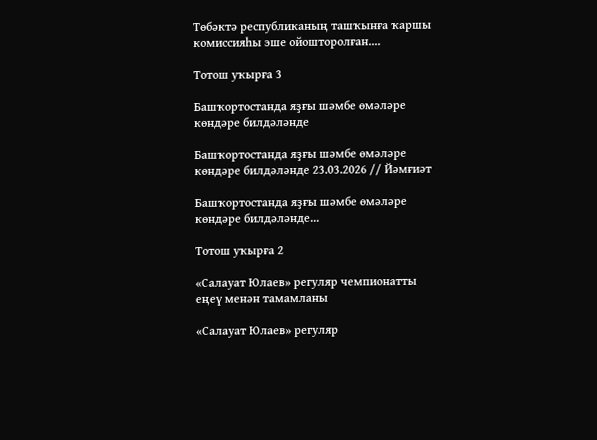Төбәктә республиканың ташҡынға ҡаршы комиссияһы эше ойошторолған....

Тотош уҡырға 3

Башҡортостанда яҙғы шәмбе өмәләре көндәре билдәләнде

Башҡортостанда яҙғы шәмбе өмәләре көндәре билдәләнде 23.03.2026 // Йәмғиәт

Башҡортостанда яҙғы шәмбе өмәләре көндәре билдәләнде...

Тотош уҡырға 2

«Салауат Юлаев» регуляр чемпионатты еңеү менән тамамланы

«Салауат Юлаев» регуляр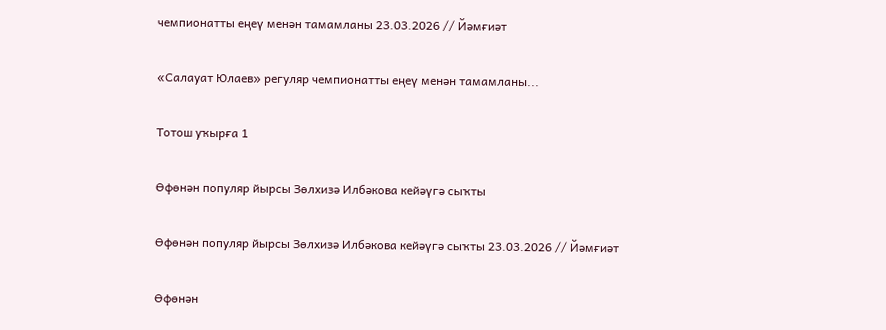чемпионатты еңеү менән тамамланы 23.03.2026 // Йәмғиәт

«Салауат Юлаев» регуляр чемпионатты еңеү менән тамамланы...

Тотош уҡырға 1

Өфөнән популяр йырсы Зөлхизә Илбәкова кейәүгә сыҡты

Өфөнән популяр йырсы Зөлхизә Илбәкова кейәүгә сыҡты 23.03.2026 // Йәмғиәт

Өфөнән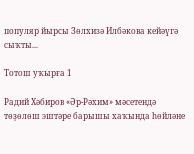популяр йырсы Зөлхизә Илбәкова кейәүгә сыҡты...

Тотош уҡырға 1

Радий Хәбиров «Әр-Рәхим» мәсетендә төҙөлөш эштәре барышы хаҡында һөйләне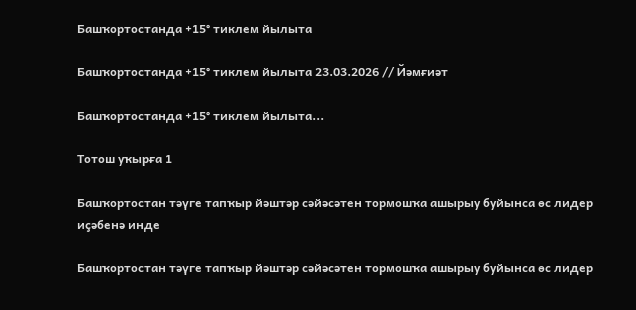Башҡортостанда +15° тиклем йылыта

Башҡортостанда +15° тиклем йылыта 23.03.2026 // Йәмғиәт

Башҡортостанда +15° тиклем йылыта...

Тотош уҡырға 1

Башҡортостан тәүге тапҡыр йәштәр сәйәсәтен тормошҡа ашырыу буйынса өс лидер иҫәбенә инде

Башҡортостан тәүге тапҡыр йәштәр сәйәсәтен тормошҡа ашырыу буйынса өс лидер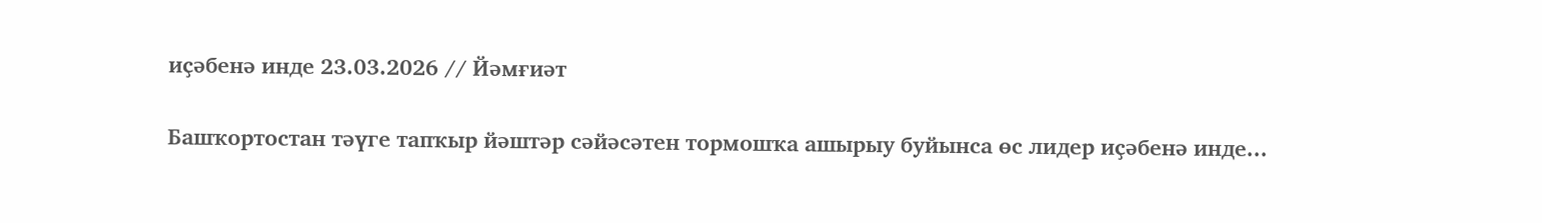иҫәбенә инде 23.03.2026 // Йәмғиәт

Башҡортостан тәүге тапҡыр йәштәр сәйәсәтен тормошҡа ашырыу буйынса өс лидер иҫәбенә инде...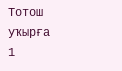Тотош уҡырға 1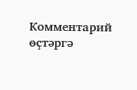Комментарий өҫтәргә